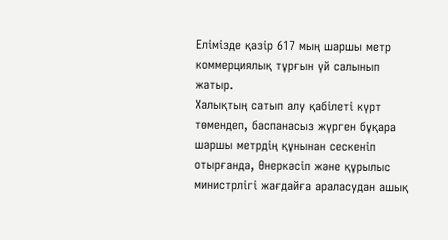Елімізде қазір 617 мың шаршы метр коммерциялық тұрғын үй салынып жатыр.
Халықтың сатып алу қабілеті күрт төмендеп, баспанасыз жүрген бұқара шаршы метрдің құнынан сескеніп отырғанда, Өнеркәсіп және құрылыс министрлігі жағдайға араласудан ашық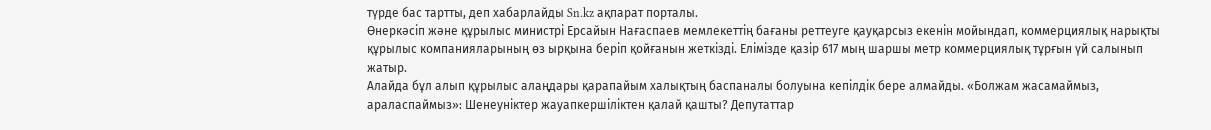түрде бас тартты, деп хабарлайды Sn.kz ақпарат порталы.
Өнеркәсіп және құрылыс министрі Ерсайын Нағаспаев мемлекеттің бағаны реттеуге қауқарсыз екенін мойындап, коммерциялық нарықты құрылыс компанияларының өз ырқына беріп қойғанын жеткізді. Елімізде қазір 617 мың шаршы метр коммерциялық тұрғын үй салынып жатыр.
Алайда бұл алып құрылыс алаңдары қарапайым халықтың баспаналы болуына кепілдік бере алмайды. «Болжам жасамаймыз, араласпаймыз»: Шенеуніктер жауапкершіліктен қалай қашты? Депутаттар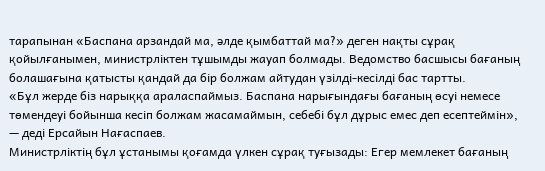тарапынан «Баспана арзандай ма, әлде қымбаттай ма?» деген нақты сұрақ қойылғанымен, министрліктен тұшымды жауап болмады. Ведомство басшысы бағаның болашағына қатысты қандай да бір болжам айтудан үзілді-кесілді бас тартты.
«Бұл жерде біз нарыққа араласпаймыз. Баспана нарығындағы бағаның өсуі немесе төмендеуі бойынша кесіп болжам жасамаймын, себебі бұл дұрыс емес деп есептеймін», — деді Ерсайын Нағаспаев.
Министрліктің бұл ұстанымы қоғамда үлкен сұрақ туғызады: Егер мемлекет бағаның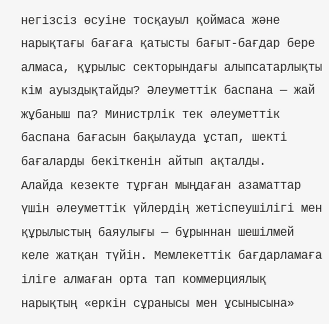негізсіз өсуіне тосқауыл қоймаса және нарықтағы бағаға қатысты бағыт-бағдар бере алмаса, құрылыс секторындағы алыпсатарлықты кім ауыздықтайды? Әлеуметтік баспана — жай жұбаныш па? Министрлік тек әлеуметтік баспана бағасын бақылауда ұстап, шекті бағаларды бекіткенін айтып ақталды.
Алайда кезекте тұрған мыңдаған азаматтар үшін әлеуметтік үйлердің жетіспеушілігі мен құрылыстың баяулығы — бұрыннан шешілмей келе жатқан түйін. Мемлекеттік бағдарламаға іліге алмаған орта тап коммерциялық нарықтың «еркін сұранысы мен ұсынысына»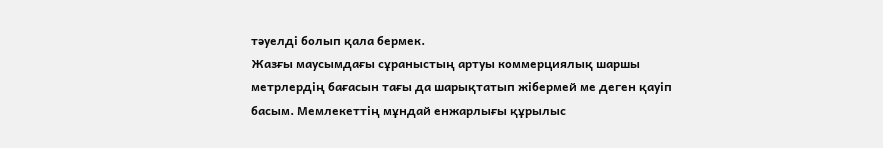тәуелді болып қала бермек.
Жазғы маусымдағы сұраныстың артуы коммерциялық шаршы метрлердің бағасын тағы да шарықтатып жібермей ме деген қауіп басым. Мемлекеттің мұндай енжарлығы құрылыс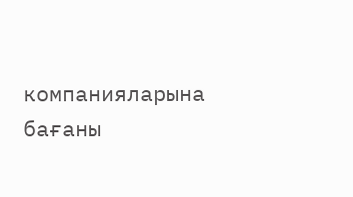компанияларына бағаны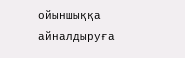ойыншыққа айналдыруға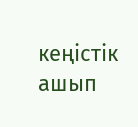кеңістік ашып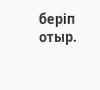беріп отыр.